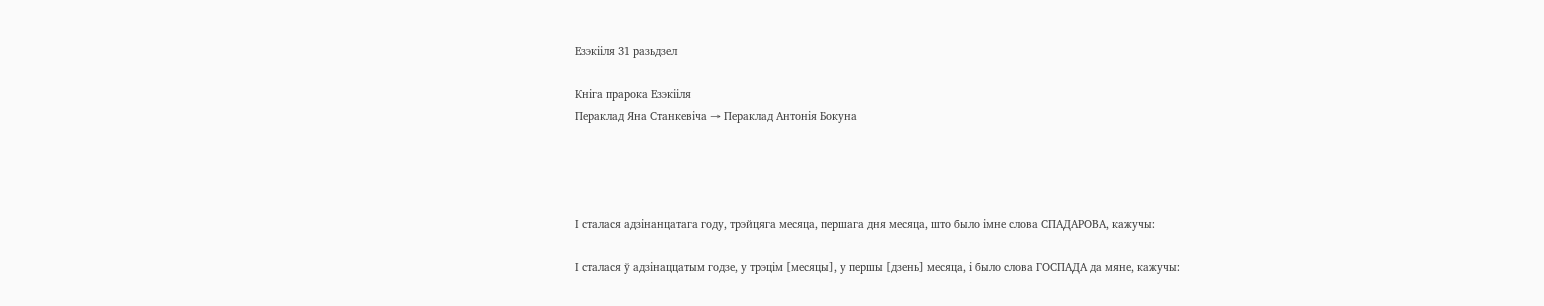Езэкііля 31 разьдзел

Кніга прарока Езэкііля
Пераклад Яна Станкевіча → Пераклад Антонія Бокуна




І сталася адзінанцатага году, трэйцяга месяца, першага дня месяца, што было імне слова СПАДАРОВА, кажучы:

І сталася ў адзінаццатым годзе, у трэцім [месяцы], у першы [дзень] месяца, і было слова ГОСПАДА да мяне, кажучы: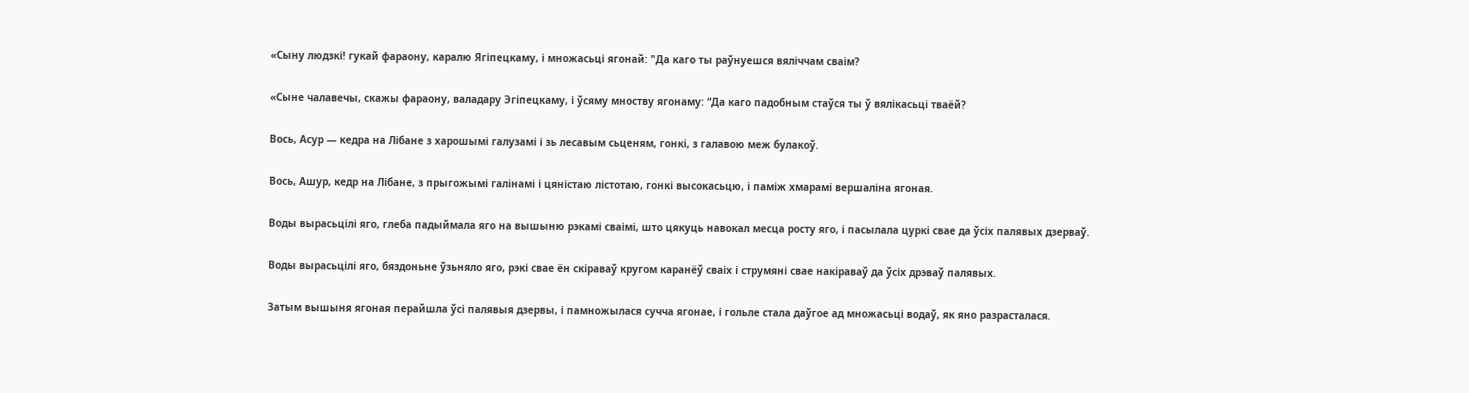«Сыну людзкі! гукай фараону, каралю Ягіпецкаму, і множасьці ягонай: "Да каго ты раўнуешся вяліччам сваім?

«Сыне чалавечы, скажы фараону, валадару Эгіпецкаму, і ўсяму мноству ягонаму: “Да каго падобным стаўся ты ў вялікасьці тваёй?

Вось, Асур — кедра на Лібане з харошымі галузамі і зь лесавым сьценям, гонкі, з галавою меж булакоў.

Вось, Ашур, кедр на Лібане, з прыгожымі галінамі і цяністаю лістотаю, гонкі высокасьцю, і паміж хмарамі вершаліна ягоная.

Воды вырасьцілі яго, глеба падыймала яго на вышыню рэкамі сваімі, што цякуць навокал месца росту яго, і пасылала цуркі свае да ўсіх палявых дзерваў.

Воды вырасьцілі яго, бяздоньне ўзьняло яго, рэкі свае ён скіраваў кругом каранёў сваіх і струмяні свае накіраваў да ўсіх дрэваў палявых.

Затым вышыня ягоная перайшла ўсі палявыя дзервы, і памножылася сучча ягонае, і гольле стала даўгое ад множасьці водаў, як яно разрасталася.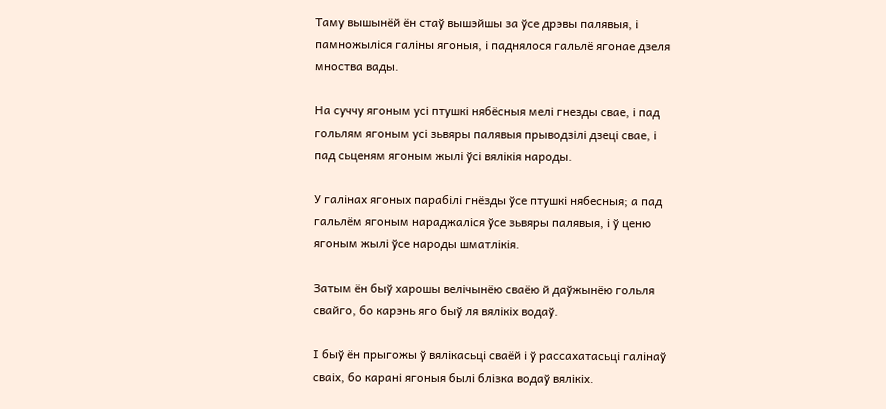Таму вышынёй ён стаў вышэйшы за ўсе дрэвы палявыя, і памножыліся галіны ягоныя, і паднялося гальлё ягонае дзеля мноства вады.

На суччу ягоным усі птушкі нябёсныя мелі гнезды свае, і пад гольлям ягоным усі зьвяры палявыя прыводзілі дзеці свае, і пад сьценям ягоным жылі ўсі вялікія народы.

У галінах ягоных парабілі гнёзды ўсе птушкі нябесныя; а пад гальлём ягоным нараджаліся ўсе зьвяры палявыя, і ў ценю ягоным жылі ўсе народы шматлікія.

Затым ён быў харошы велічынёю сваёю й даўжынёю гольля свайго, бо карэнь яго быў ля вялікіх водаў.

І быў ён прыгожы ў вялікасьці сваёй і ў рассахатасьці галінаў сваіх, бо карані ягоныя былі блізка водаў вялікіх.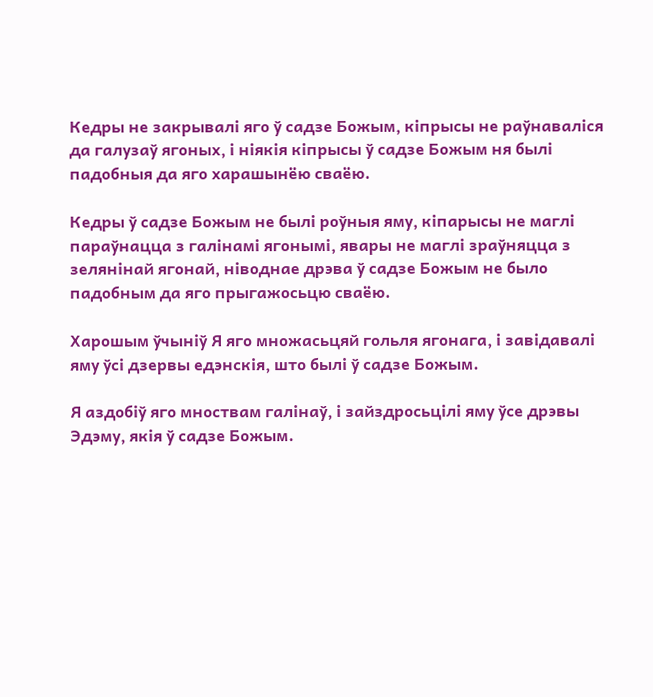Кедры не закрывалі яго ў садзе Божым, кіпрысы не раўнаваліся да галузаў ягоных, і ніякія кіпрысы ў садзе Божым ня былі падобныя да яго харашынёю сваёю.

Кедры ў садзе Божым не былі роўныя яму, кіпарысы не маглі параўнацца з галінамі ягонымі, явары не маглі зраўняцца з зелянінай ягонай, ніводнае дрэва ў садзе Божым не было падобным да яго прыгажосьцю сваёю.

Харошым ўчыніў Я яго множасьцяй гольля ягонага, і завідавалі яму ўсі дзервы едэнскія, што былі ў садзе Божым.

Я аздобіў яго мноствам галінаў, і зайздросьцілі яму ўсе дрэвы Эдэму, якія ў садзе Божым.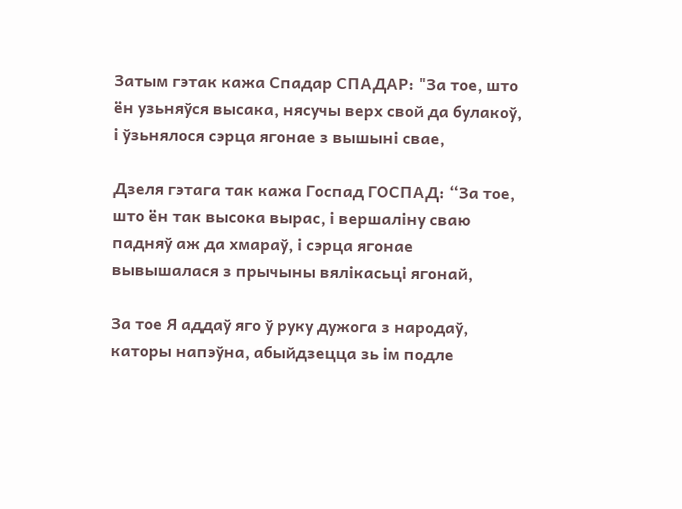Затым гэтак кажа Спадар СПАДАР: "За тое, што ён узьняўся высака, нясучы верх свой да булакоў, і ўзьнялося сэрца ягонае з вышыні свае,

Дзеля гэтага так кажа Госпад ГОСПАД: “За тое, што ён так высока вырас, і вершаліну сваю падняў аж да хмараў, і сэрца ягонае вывышалася з прычыны вялікасьці ягонай,

За тое Я аддаў яго ў руку дужога з народаў, каторы напэўна, абыйдзецца зь ім подле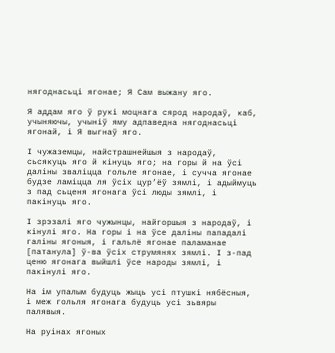нягоднасьці ягонае; Я Сам выжану яго.

Я аддам яго ў рукі моцнага сярод народаў, каб, учыняючы, учыніў яму адпаведна нягоднасьці ягонай, і Я выгнаў яго.

І чужаземцы, найстрашнейшыя з народаў, сьсякуць яго й кінуць яго; на горы й на ўсі даліны зваліцца гольле ягонае, і сучча ягонае будзе ламіцца ля ўсіх цур’ёў зямлі, і адыймуць з пад сьценя ягонага ўсі люды зямлі, і пакінуць яго.

І зрэзалі яго чужынцы, найгоршыя з народаў, і кінулі яго. На горы і на ўсе даліны пападалі галіны ягоныя, і гальлё ягонае паламанае [патанула] ў-ва ўсіх струмянях зямлі. І з-пад ценю ягонага выйшлі ўсе народы зямлі, і пакінулі яго.

На ім упалым будуць жыць усі птушкі нябёсныя, і меж гольля ягонага будуць усі зьвяры палявыя.

На руінах ягоных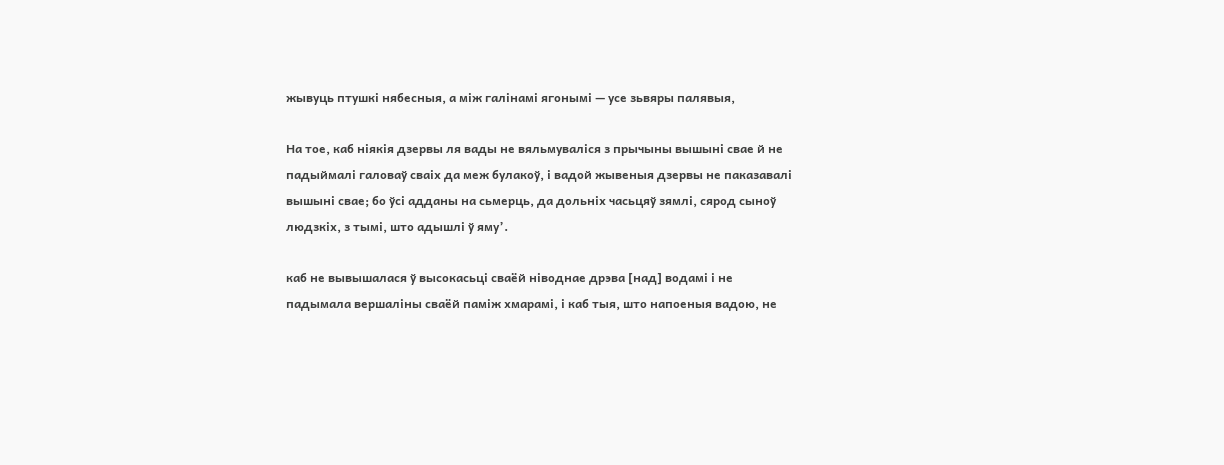жывуць птушкі нябесныя, а між галінамі ягонымі — усе зьвяры палявыя,

На тое, каб ніякія дзервы ля вады не вяльмуваліся з прычыны вышыні свае й не падыймалі галоваў сваіх да меж булакоў, і вадой жывеныя дзервы не паказавалі вышыні свае; бо ўсі адданы на сьмерць, да дольніх часьцяў зямлі, сярод сыноў людзкіх, з тымі, што адышлі ў яму’.

каб не вывышалася ў высокасьці сваёй ніводнае дрэва [над] водамі і не падымала вершаліны сваёй паміж хмарамі, і каб тыя, што напоеныя вадою, не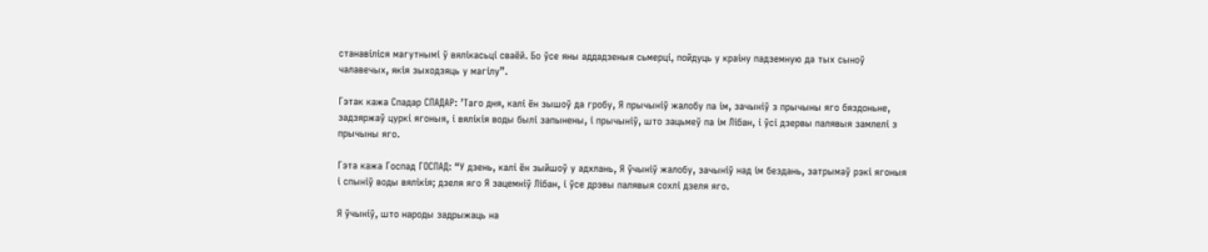станавіліся магутнымі ў вялікасьці сваёй. Бо ўсе яны аддадзеныя сьмерці, пойдуць у краіну падземную да тых сыноў чалавечых, якія зыходзяць у магілу”.

Гэтак кажа Спадар СПАДАР: ’Таго дня, калі ён зышоў да гробу, Я прычыніў жалобу па ім, зачыніў з прычыны яго бяздоньне, задзяржаў цуркі ягоныя, і вялікія воды былі запынены, і прычыніў, што зацьмеў па ім Лібан, і ўсі дзервы палявыя замлелі з прычыны яго.

Гэта кажа Госпад ГОСПАД: “У дзень, калі ён зыйшоў у адхлань, Я ўчыніў жалобу, зачыніў над ім бездань, затрымаў рэкі ягоныя і спыніў воды вялікія; дзеля яго Я зацемніў Лібан, і ўсе дрэвы палявыя сохлі дзеля яго.

Я ўчыніў, што народы задрыжаць на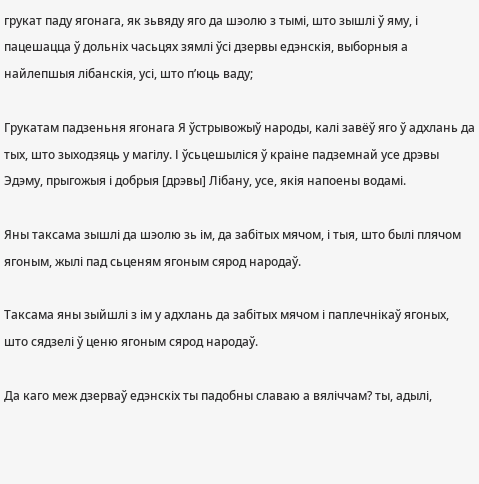грукат паду ягонага, як зьвяду яго да шэолю з тымі, што зышлі ў яму, і пацешацца ў дольніх часьцях зямлі ўсі дзервы едэнскія, выборныя а найлепшыя лібанскія, усі, што п’юць ваду;

Грукатам падзеньня ягонага Я ўстрывожыў народы, калі завёў яго ў адхлань да тых, што зыходзяць у магілу. І ўсьцешыліся ў краіне падземнай усе дрэвы Эдэму, прыгожыя і добрыя [дрэвы] Лібану, усе, якія напоены водамі.

Яны таксама зышлі да шэолю зь ім, да забітых мячом, і тыя, што былі плячом ягоным, жылі пад сьценям ягоным сярод народаў.

Таксама яны зыйшлі з ім у адхлань да забітых мячом і паплечнікаў ягоных, што сядзелі ў ценю ягоным сярод народаў.

Да каго меж дзерваў едэнскіх ты падобны славаю а вяліччам? ты, адылі,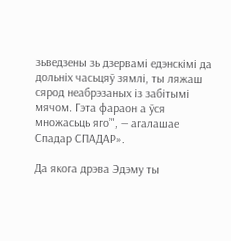зьведзены зь дзервамі едэнскімі да дольніх часьцяў зямлі, ты ляжаш сярод неабрэзаных із забітымі мячом. Гэта фараон а ўся множасьць яго’", — агалашае Спадар СПАДАР».

Да якога дрэва Эдэму ты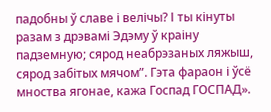падобны ў славе і велічы? І ты кінуты разам з дрэвамі Эдэму ў краіну падземную; сярод неабрэзаных ляжыш, сярод забітых мячом”. Гэта фараон і ўсё мноства ягонае, кажа Госпад ГОСПАД».